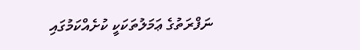ނަފްރަތުގެ ޢަމަލުތަކަކީ ކުށެއްކަމުގައި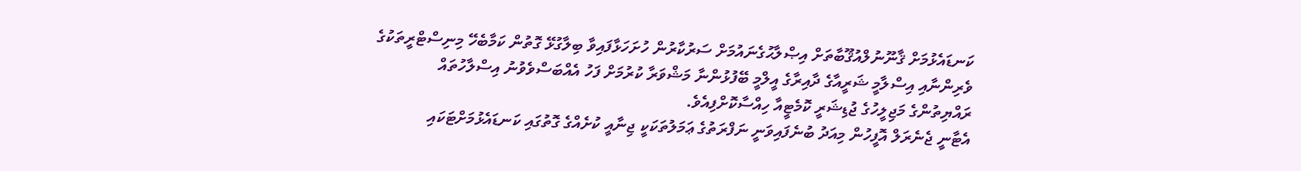ކަނޑައެޅުމަށް ޤާނޫނުލްއުޤޫބާތަށް އިޞްލާޙުގެނައުމަށް ސަރުކާރުން ހުށަހަޅާފައިވާ ބިލާގުޅޭ ގޮތުން ކަމާބެހޭ މިނިސްޓްރީތަކުގެ ވެރިންނާއި އިސްލާމީ ޝަރީއާގެ ދާއިރާގެ އީލްމީ ބޭފުޅުންނާ މަޝްވަރާ ކުރުމަށް ފަހު އެއްބަސްވެވުނު އިސްލާހުތައް ރައްޔިތުންގެ މަޖިލީހުގެ ޖުޑިޝަރީ ކޮމެޓީއާ ހިއްސާކޮށްފިއެވެ.
އެޓާނީ ޖެނެރަލް އޮފީހުން މިއަދު ބުނެފައިވަނީ ނަފްރަތުގެ ޢަމަލުތަކަކީ ޖިނާއީ ކުށެއްގެ ގޮތުގައި ކަނޑައެޅުމަށްޓަކައި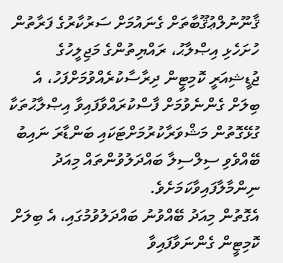ޤާނޫނުލްޢުޤޫބާތަށް ގެނައުމަށް ސަރުކާރުގެ ފަރާތުން ހުށަހެޅި އިޞްލާޙު، ރައްޔިތުންގެ މަޖިލީހުގެ ޖުޑީޝިއަރީ ކޮމިޓީން ދިރާސާކުރެއްވުމަށްފަހު، އެ ބިލަށް ގެންނެވުމަށް ފާސްކުރައްވާފައިވާ އިޞްލާޙުތަކާ ގުޅޭގޮތުން މަޝްވަރާކުރުމަށްޓަކައި ބަންޑާރަ ނައިބު ބޭއްވެވި ސިލްސިލާ ބައްދަލުވުންތައް މިއަދު ނިންމާލާފައިވާކަމަށެވެ.
އެގޮތުން މިއަދު ބޭއްވުނު ބައްދަލުވުމުގައި، އެ ބިލަށް ކޮމިޓީން ގެންނަވާފައިވާ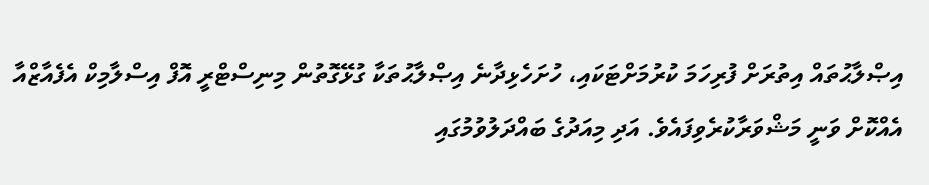އިޞްލާޙުތައް އިތުރަށް ފުރިހަމަ ކުރުމަށްޓަކައި، ހުށަހެޅިދާނެ އިޞްލާޙުތަކާ ގުޅޭގޮތުން މިނިސްޓްރީ އޮފް އިސްލާމިކް އެފެއާޒްއާ އެއްކޮށް ވަނީ މަޝްވަރާކުރެވިފައެވެ. އަދި މިއަދުގެ ބައްދަލުވުމުގައި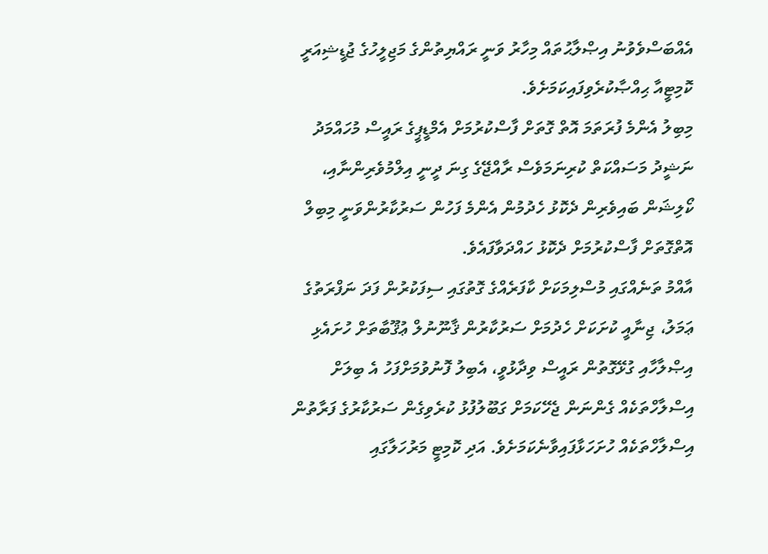އެއްބަސްވެވުނު އިޞްލާޙުތައް މިހާރު ވަނީ ރައްޔިތުންގެ މަޖިލީހުގެ ޖުޑީޝިއަރީ ކޮމިޓީއާ ޙިއްޞާކުރެވިފައިކަމަށެވެ.
މިބިލު އެންމެ ފުރަތަމަ އޮތް ގޮތަށް ފާސްކުރުމަށް އެމްޑީޕީގެ ރައީސް މުހައްމަދު ނަޝީދު މަސައްކަތް ކުރިނަމަވެސް ރާއްޖޭގެ ގިނަ ދީނީ އިލްމުވެރިންނާއި، ކޯލިޝަން ބައިވެރިން ދެކޮޅު ހެދުމުން އެންމެ ފަހުން ސަރުކާރުންވަނީ މިބިލް އޮތްގޮތަށް ފާސްކުރުމަށް ދެކޮޅު ހައްދަވާފައެވެ.
އާއްމު ތަނެއްގައި މުސްލިމަކަށް ކާފަރެއްގެ ގޮތުގައި ސިފަކުރުން ފަދަ ނަފްރަތުގެ ޢަމަލު، ޖިނާއީ ކުށަކަށް ހެދުމަށް ސަރުކާރުން ޤާނޫނުލް ޢުޤޫބާތަށް ހުށައެޅި އިޞްލާހާއި ގުޅޭގޮތުން ރައީސް ވިދާޅުވީ، އެބިލު ފޮނުވުމަށްފަހު އެ ބިލަށް އިސްލާހްތަކެއް ގެންނަން ޖެހޭކަމަށް ގަބޫލުފުޅު ކުރެވިގެން ސަރުކާރުގެ ފަރާތުން އިސްލާހްތަކެއް ހުށަހަޅާފައިވާނެކަމަށެވެ. އަދި ކޮމިޓީ މަރުހަލާގައި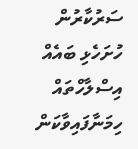ސަރުކާރުން ހުށަހެޅި ބައެއް އިސްލާހްތައް ހިމަނާފައިވާކަން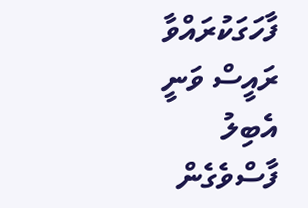ފާހަގަކުރައްވާ ރައީސް ވަނީ އެބިލު ފާސްވެގެން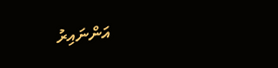އަންނައިރު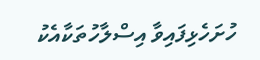ހުށަހެޅިފައިވާ އިސްލާހުތަކާއެކު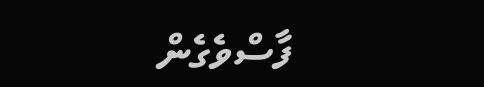ފާސްވެގެން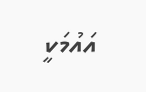އައުމަކީ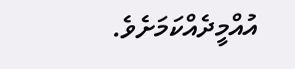އުއްމީދެއްކަމަށެވެ.